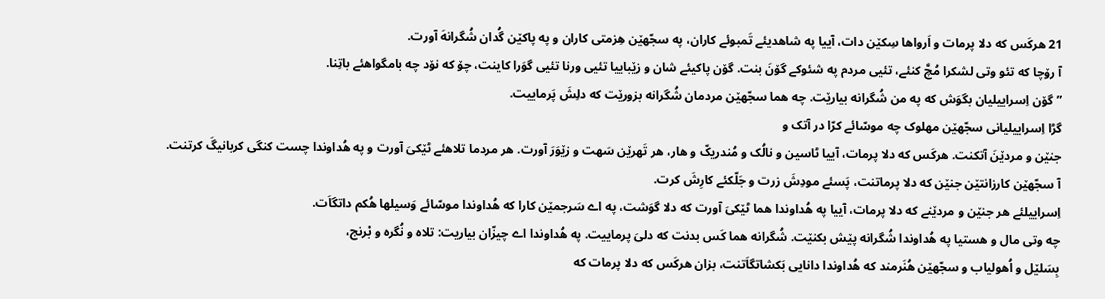21 هرکَس که دلا پرمات و اَرواها سِکێن دات، آییا په شاهدیئے تَمبوئے کاران، په سجّهێن هِزمتی کاران و په پاکێن گُدان شُگرانهَ آورت.
آ رۆچا که تئو وتی لشکرا مُچَّ کنئے، تئیی مردم په شئوکے گۆنَ بنت. گۆن پاکیئے شان و زێباییا تئیی ورنا تئیی گوَرا کاینت، چۆ که نۆد چه بامگواهئے باتِنا.
”گۆن اِسراییلیان بگوَش که په من شُگرانه بیارێت. چه هما سجّهێن مردمان شُگرانه بزورێت که دلِشَ پَرماییت.
گڑا اِسراییلیانی سجّهێن مهلوک چه موسّائے کرّا در آتک و
جنێن و مردێنَ آتکنت. هرکَس که دلا پرمات، آییا ٹاسین و نالُک و مُندریکّ و هار، هر تَهرێن سَهت و زێوَرَ آورت. هر مردما تلاهئے ٹێکیَ آورت و په هُداوندا چست کنگی کربانیگَ کرتنت.
آ سجّهێن کارزانتێن جنێن که دلا پرماتنت، پَسئے مودِشَ زرت و جَلّکئے کارِشَ کرت.
اِسراییلئے هر جنێن و مردێنے که دلا پرمات، آییا په هُداوندا هما ٹێکیَ آورت که دلا گوَشت، په اے سَرجمێن کارا که هُداوندا موسّائے وَسیلها هُکم داتگاَت.
چه وتی مال و هستیا په هُداوندا شُگرانه پێش بکنێت. شُگرانه هما کَس بدنت که دلیَ پرماییت. په هُداوندا اے چیزّان بیاریت: تلاه و نُگره و بْرنج،
بِسَلێل و اُهولیاب و سجّهێن هُنَرمند که هُداوندا دانایی بَکشاتگاَتنت، بزان هرکَس که دلا پرمات که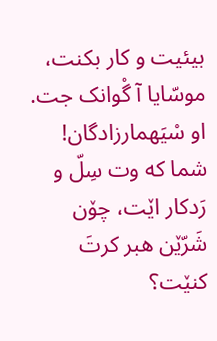بیئیت و کار بکنت، موسّایا آ گْوانک جت.
او سْیَهمارزادگان! شما که وت سِلّ و رَدکار اێت، چۆن شَرّێن هبر کرتَ کنێت؟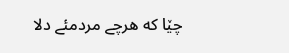چێا که هرچے مردمئے دلا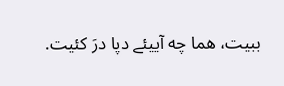ببیت، هما چه آییئے دپا درَ کئیت.